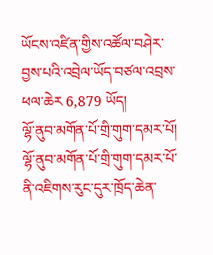ཡོངས་འཛིན་གྱིས་འཚོལ་བཤེར་བྱས་པའི་འབྲེལ་ཡོད་བཙལ་འབྲས་ཕལ་ཆེར 6,879 ཡོད།
ལྷོ་ནུབ་མགོན་པོ་གྲི་གུག་དམར་པོ།
ལྷོ་ནུབ་མགོན་པོ་གྲི་གུག་དམར་པོ་ནི་འཇིགས་རུང་དུར་ཁྲོད་ཆེན་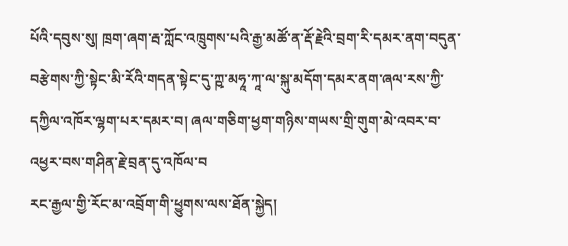པོའི་དབུས་སུ། ཁྲག་ཞག་རྦ་ཀློང་འཁྲུགས་པའི་རྒྱ་མཚོ་ན་རྡོ་རྗེའི་བྲག་རི་དམར་ནག་བདུན་བརྩེགས་ཀྱི་སྟེང་མི་རོའི་གདན་སྟེང་དུ་ཀྵ་མཧཱ་ཀཱ་ལ་སྐུ་མདོག་དམར་ནག་ཞལ་རས་ཀྱི་དཀྱིལ་འཁོར་ལྷག་པར་དམར་བ། ཞལ་གཅིག་ཕྱག་གཉིས་གཡས་གྲི་གུག་མེ་འབར་བ་འཕྱར་བས་གཤིན་རྗེ་བྲན་དུ་འཁོལ་བ
རང་རྒྱལ་གྱི་རོང་མ་འབྲོག་གི་ཕྱུགས་ལས་ཐོན་སྐྱེད།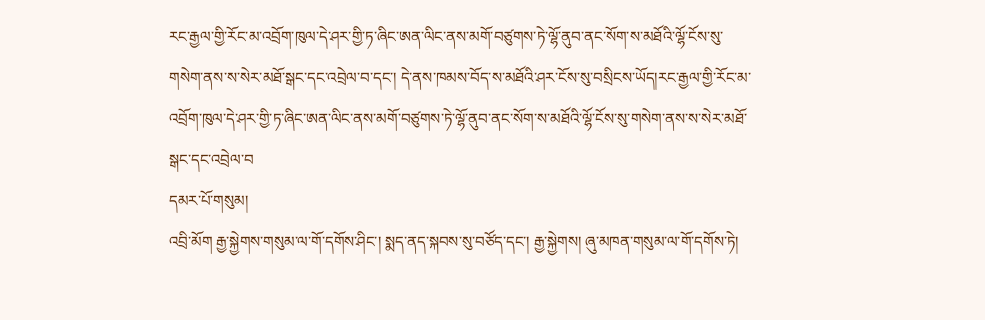རང་རྒྱལ་གྱི་རོང་མ་འབྲོག་ཁུལ་དེ་ཤར་གྱི་ཏ་ཞིང་ཨན་ལིང་ནས་མགོ་བཙུགས་ཏེ་ལྷོ་ནུབ་ནང་སོག་ས་མཐོའི་ལྷོ་ངོས་སུ་གསེག་ནས་ས་སེར་མཐོ་སྒང་དང་འབྲེལ་བ་དང་། དེ་ནས་ཁམས་བོད་ས་མཐོའི་ཤར་ངོས་སུ་བསྲིངས་ཡོད།རང་རྒྱལ་གྱི་རོང་མ་འབྲོག་ཁུལ་དེ་ཤར་གྱི་ཏ་ཞིང་ཨན་ལིང་ནས་མགོ་བཙུགས་ཏེ་ལྷོ་ནུབ་ནང་སོག་ས་མཐོའི་ལྷོ་ངོས་སུ་གསེག་ནས་ས་སེར་མཐོ་སྒང་དང་འབྲེལ་བ
དམར་པོ་གསུམ།
འབྲི་མོག རྒྱ་སྐྱེགས་གསུམ་ལ་གོ་དགོས་ཤིང་། སྨད་ནད་སྐབས་སུ་བཙོད་དང་། རྒྱ་སྐྱེགས། ཞུ་མཁན་གསུམ་ལ་གོ་དགོས་ཏེ།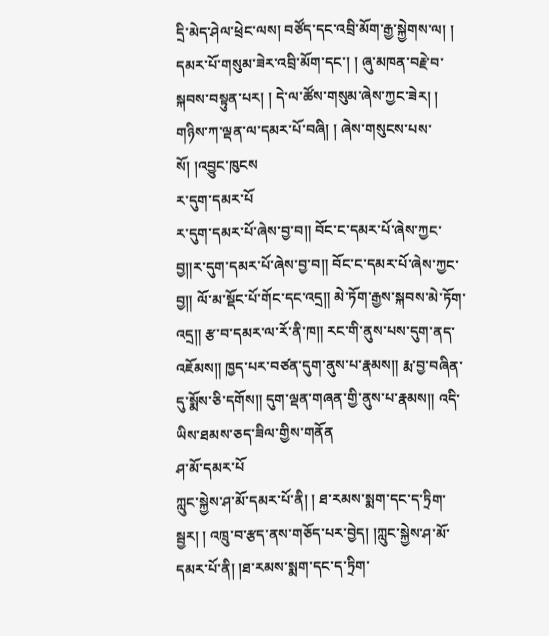དྲི་མེད་ཤེལ་ཕྲེང་ལས། བཙོད་དང་འབྲི་མོག་རྒྱ་སྐྱེགས་ལ། ། དམར་པོ་གསུམ་ཟེར་འབྲི་མོག་དང་། ། ཞུ་མཁན་བརྗེ་བ་སྐབས་བསྟུན་པར། ། དེ་ལ་ཚོས་གསུམ་ཞེས་ཀྱང་ཟེར། ། གཉིས་ཀ་ལྡན་ལ་དམར་པོ་བཞི། ། ཞེས་གསུངས་པས་སོ། །འབྱུང་ཁུངས
ར་དུག་དམར་པོ
ར་དུག་དམར་པོ་ཞེས་བྱ་བ༎ བོང་ང་དམར་པོ་ཞེས་ཀྱང་བྱ༎ར་དུག་དམར་པོ་ཞེས་བྱ་བ༎ བོང་ང་དམར་པོ་ཞེས་ཀྱང་བྱ༎ ལོ་མ་སྡོང་པོ་གོང་དང་འདྲ༎ མེ་ཏོག་རྒྱས་སྐབས་མེ་ཏོག་འདྲ༎ རྩ་བ་དམར་ལ་རོ་ནི་ཁ༎ རང་གི་ནུས་པས་དུག་ནད་འཇོམས༎ ཁྱད་པར་བཙན་དུག་ནུས་པ་རྣམས༎ རྨ་བྱ་བཞིན་དུ་སྨོས་ཅི་དགོས༎ དུག་ལྡན་གཞན་གྱི་ནུས་པ་རྣམས༎ འདི་ཡིས་ཐམས་ཅད་ཟིལ་གྱིས་གནོན
ཤ་མོ་དམར་པོ
ཀླུང་སྐྱེས་ཤ་མོ་དམར་པོ་ནི། ། ཐ་རམས་སྨག་དང་ད་ཏྲིག་སྦྱར། ། འཁྲུ་བ་རྩད་ནས་གཅོད་པར་བྱེད། །ཀླུང་སྐྱེས་ཤ་མོ་དམར་པོ་ནི། །ཐ་རམས་སྨག་དང་ད་ཏྲིག་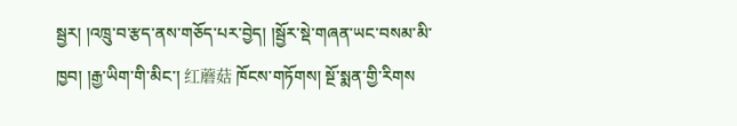སྦྱར། །འཁྲུ་བ་རྩད་ནས་གཅོད་པར་བྱེད། །སྦྱོར་སྡེ་གཞན་ཡང་བསམ་མི་ཁྱབ། །རྒྱ་ཡིག་གི་མིང་། 红蘑菇 ཁོངས་གཏོགས། སྔོ་སྨན་གྱི་རིགས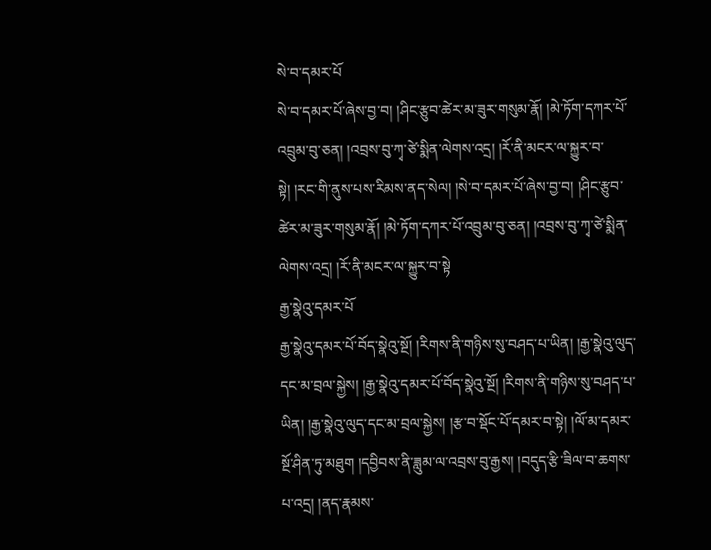སེ་བ་དམར་པོ
སེ་བ་དམར་པོ་ཞེས་བྱ་བ། །ཤིང་རྩུབ་ཚེར་མ་ཟུར་གསུམ་རྣོ། །མེ་ཏོག་དཀར་པོ་འབྲུམ་བུ་ཅན། །འབྲས་བུ་ཀྭ་ཙེ་སྨིན་ལེགས་འདྲ། །རོ་ནི་མངར་ལ་སྐྱུར་བ་སྟེ། །རང་གི་ནུས་པས་རིམས་ནད་སེལ། །སེ་བ་དམར་པོ་ཞེས་བྱ་བ། །ཤིང་རྩུབ་ཚེར་མ་ཟུར་གསུམ་རྣོ། །མེ་ཏོག་དཀར་པོ་འབྲུམ་བུ་ཅན། །འབྲས་བུ་ཀྭ་ཙེ་སྨིན་ལེགས་འདྲ། །རོ་ནི་མངར་ལ་སྐྱུར་བ་སྟེ
རྒྱ་སྣེའུ་དམར་པོ
རྒྱ་སྣེའུ་དམར་པོ་བོད་སྣེའུ་སྔོ། །རིགས་ནི་གཉིས་སུ་བཤད་པ་ཡིན། །རྒྱ་སྣེའུ་ལུད་དང་མ་བྲལ་སྐྱེས། །རྒྱ་སྣེའུ་དམར་པོ་བོད་སྣེའུ་སྔོ། །རིགས་ནི་གཉིས་སུ་བཤད་པ་ཡིན། །རྒྱ་སྣེའུ་ལུད་དང་མ་བྲལ་སྐྱེས། །རྩ་བ་སྡོང་པོ་དམར་བ་སྟེ། །ལོ་མ་དམར་སྔོ་ཤིན་ཏུ་མཐུག །དབྱིབས་ནི་ཟླུམ་ལ་འབྲས་བུ་རྒྱས། །བདུད་རྩི་ཟིལ་བ་ཆགས་པ་འདྲ། །ནད་རྣམས་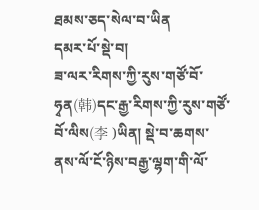ཐམས་ཅད་སེལ་བ་ཡིན
དམར་པོ་སྡེ་བ།
ཟ་ལར་རིགས་ཀྱི་རུས་གཙོ་བོ་ཧྭན(韩)དང་རྒྱ་རིགས་ཀྱི་རུས་གཙོ་བོ་ལིས(李 )ཡིན། སྡེ་བ་ཆགས་ནས་ལོ་ངོ་ཉིས་བརྒྱ་ལྷག་གི་ལོ་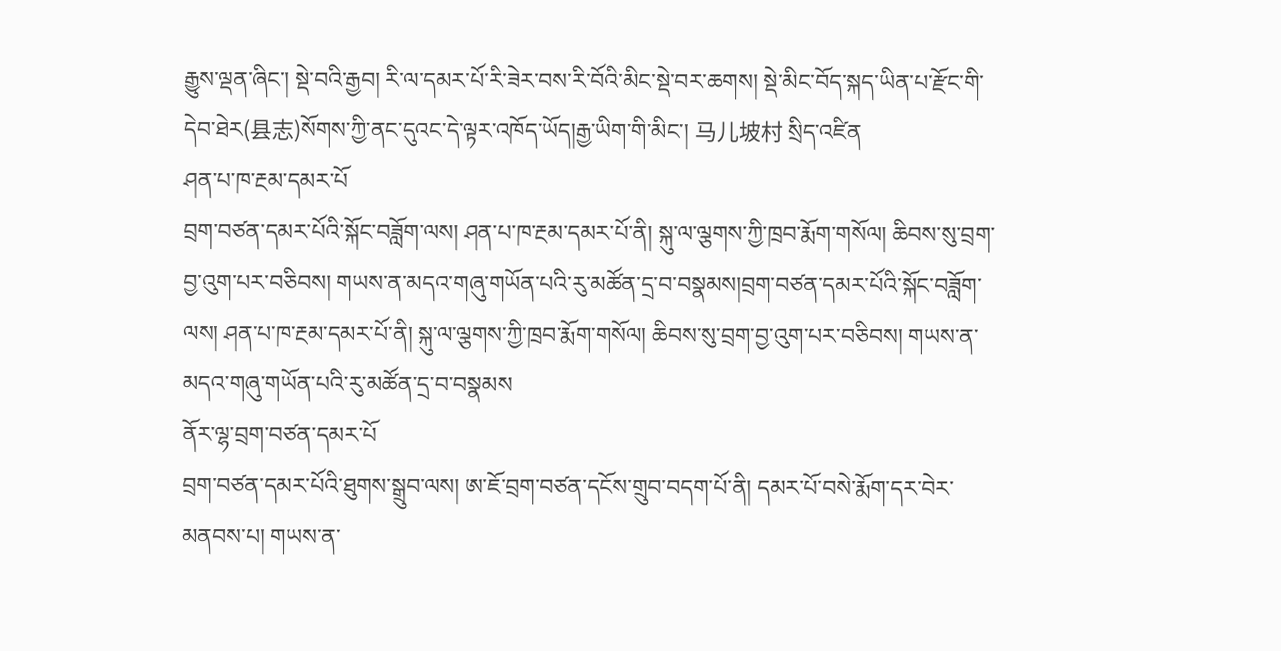རྒྱུས་ལྡན་ཞིང་། སྡེ་བའི་རྒྱབ། རི་ལ་དམར་པོ་རི་ཟེར་བས་རི་བོའི་མིང་སྡེ་བར་ཆགས། སྡེ་མིང་བོད་སྐད་ཡིན་པ་རྫོང་གི་དེབ་ཐེར(县志)སོགས་ཀྱི་ནང་དུའང་དེ་ལྟར་འཁོད་ཡོད།རྒྱ་ཡིག་གི་མིང་། 马儿坡村 སྲིད་འཛིན
ཤན་པ་ཁ་རྔམ་དམར་པོ
བྲག་བཙན་དམར་པོའི་སྐོང་བཟློག་ལས། ཤན་པ་ཁ་རྔམ་དམར་པོ་ནི། སྐུ་ལ་ལྕགས་ཀྱི་ཁྲབ་རྨོག་གསོལ། ཆིབས་སུ་བྲག་བྱ་འུག་པར་བཅིབས། གཡས་ན་མདའ་གཞུ་གཡོན་པའི་རུ་མཚོན་དྲ་བ་བསྣམས།བྲག་བཙན་དམར་པོའི་སྐོང་བཟློག་ལས། ཤན་པ་ཁ་རྔམ་དམར་པོ་ནི། སྐུ་ལ་ལྕགས་ཀྱི་ཁྲབ་རྨོག་གསོལ། ཆིབས་སུ་བྲག་བྱ་འུག་པར་བཅིབས། གཡས་ན་མདའ་གཞུ་གཡོན་པའི་རུ་མཚོན་དྲ་བ་བསྣམས
ནོར་ལྷ་བྲག་བཙན་དམར་པོ
བྲག་བཙན་དམར་པོའི་ཐུགས་སྒྲུབ་ལས། ཨ་ཇོ་བྲག་བཙན་དངོས་གྲུབ་བདག་པོ་ནི། དམར་པོ་བསེ་རྨོག་དར་བེར་མནབས་པ། གཡས་ན་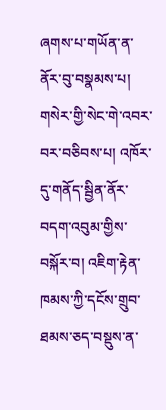ཞགས་པ་གཡོན་ན་ནོར་བུ་བསྣམས་པ། གསེར་གྱི་སེང་གེ་འབར་བར་བཅིབས་པ། འཁོར་དུ་གནོད་སྦྱིན་ནོར་བདག་འབུམ་གྱིས་བསྐོར་བ། འཇིག་རྟེན་ཁམས་ཀྱི་དངོས་གྲུབ་ཐམས་ཅད་བསྡུས་ན་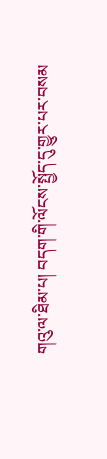གའུ་ལ་ཐིམ་པ། བདག་གི་ལོངས་སྤྱོད་དུ་གྱུར་པར་བསམ